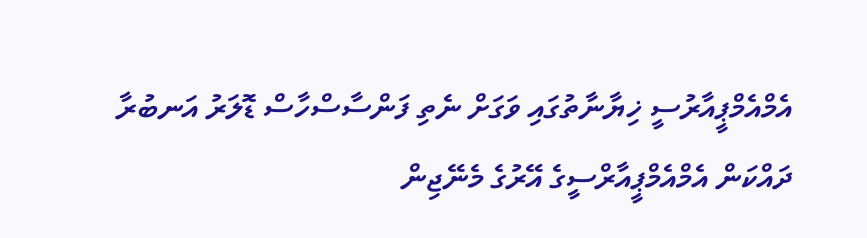އެމްއެމްޕީއާރުސީ ޚިޔާނާތުގައި ވަގަށް ނެތި ފަންސާސްހާސް ޑޮލަރު އަނބުރާ ދައްކަން އެމްއެމްޕީއާރްސީގެ އޭރުގެ މެނޭޖިން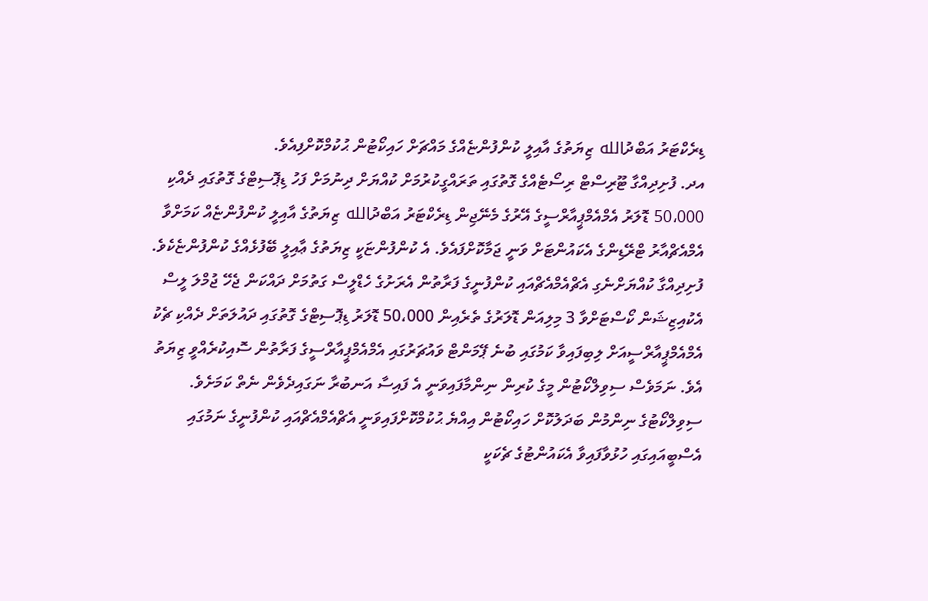ޑިރެކްޓަރު އަބްދުالله ޒިޔަތުގެ އާއިލީ ކުންފުންޏެއްގެ މައްޗަށް ހައިކޯޓުން ޙުކުމްކޮށްފިއެވެ.
އދ. ފުށިދިއްގާ ޓޫރިސްޓް ރިސޯޓެއްގެ ގޮތުގައި ތަރައްގީކުރުމަށް ކުއްޔަށް ދިނުމަށް ފަހު ޑިޕޮސިޓްގެ ގޮތުގައި ދެއްކި 50،000 ޑޮލަރު އެމްއެމްޕީއާރްސީގެ އޭރުގެ މެނޭޖިން ޑިރެކްޓަރު އަބްދުالله ޒިޔަތުގެ އާއިލީ ކުންފުންޏެއް ކަމަށްވާ އެމްއެޗްއާރު ޓްރޭޑިންގެ އެކައުންޓަށް ވަނީ ޖަމާކޮށްފައެވެ. އެ ކުންފުންޏަކީ ޒިޔަތުގެ ޢާއިލީ ބޭފުޅެއްގެ ކުންފުންޏެކެވެ.
ފުށިދިއްގާ ކުއްޔަށްނެގި އެޗްއެމްއެޗްއައި ކުންފުނީގެ ފަރާތުން އެރަށުގެ ހެޑްލީސް ގަތުމަށް ދައްކަން ޖެހޭ ޖުމްލަ ލީސް އެކުއިޒިޝަން ކޯސްޓަށްވާ 3 މިލިއަން ޑޮލަރުގެ ތެރެއިން 50،000 ޑޮލަރު ޑިޕޮސިޓްގެ ގޮތުގައި ދައުލަތަށް ދެއްކި ޗެކު އެމްއެމްޕީއާރްސީއަށް ލިބިފައިވާ ކަމުގައި ބުނެ ޕޭމަންޓް ވައުޗަރުގައި އެމްއެމްޕީއާރްސީގެ ފަރާތުން ސޮއިކުރެއްވީ ޒިޔަތު އެވެ. ނަމަވެސް ސިވިލްކޯޓުން މީގެ ކުރިން ނިންމާފައިވަނީ އެ ފައިސާ އަނބުރާ ނަގައިދެވެން ނެތް ކަމަށެވެ.
ސިވިލްކޯޓުގެ ނިންމުން ބަދަލުކޮށް ހައިކޯޓުން އިއްޔެ ޙުކުމްކޮށްފައިވަނީ އެޗްއެމްއެޗްއައި ކުންފުނީގެ ނަމުގައި އެސްބީއައިގައި ހުޅުވާފައިވާ އެކައުންޓުގެ ޗެކަކީ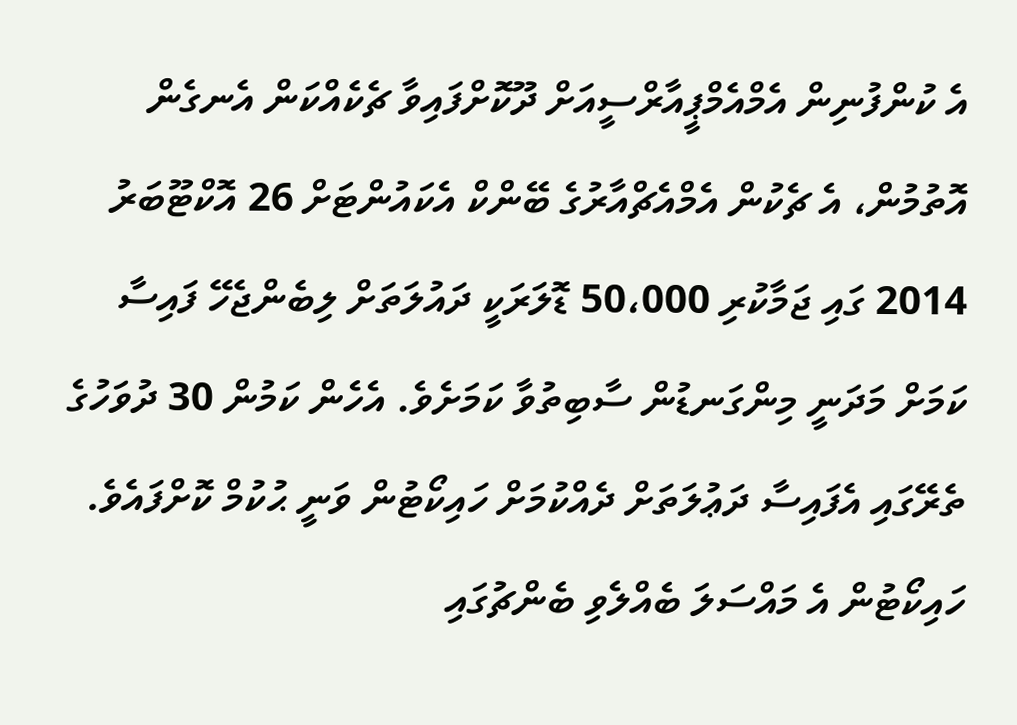އެ ކުންފުނިން އެމްއެމްޕީއާރްސީއަށް ދޫކޮށްފައިވާ ޗެކެއްކަން އެނގެން އޮތުމުން، އެ ޗެކުން އެމްއެޗްއާރުގެ ބޭންކް އެކައުންޓަށް 26 އޮކްޓޫބަރު 2014 ގައި ޖަމާކުރި 50،000 ޑޮލަރަކީ ދައުލަތަށް ލިބެންޖެހޭ ފައިސާ ކަމަށް މަދަނީ މިންގަނޑުން ސާބިތުވާ ކަމަށެވެ. އެހެން ކަމުން 30 ދުވަހުގެ ތެރޭގައި އެފައިސާ ދަޢުލަތަށް ދެއްކުމަށް ހައިކޯޓުން ވަނީ ޙުކުމް ކޮށްފައެވެ.
ހައިކޯޓުން އެ މައްސަލަ ބެއްލެވި ބެންޗުގައި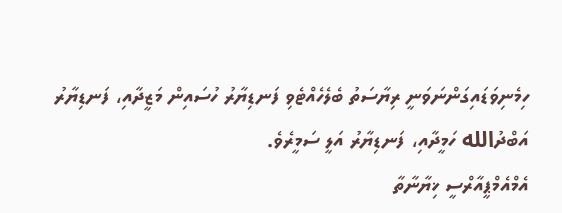ހިމެނިވަޑައިގަންނަވަނީ ރިޔާސަތު ބެލެހެއްޓެވި ފަނޑިޔާރު ހުސައިން މަޒީދާއި، ފަނޑިޔާރު އަބްދުالله ހަމީދާއި، ފަނޑިޔާރު އަލީ ސަމީރެވެ.
އެމްއެމްޕީއާރްސީ ޚިޔާނާތާ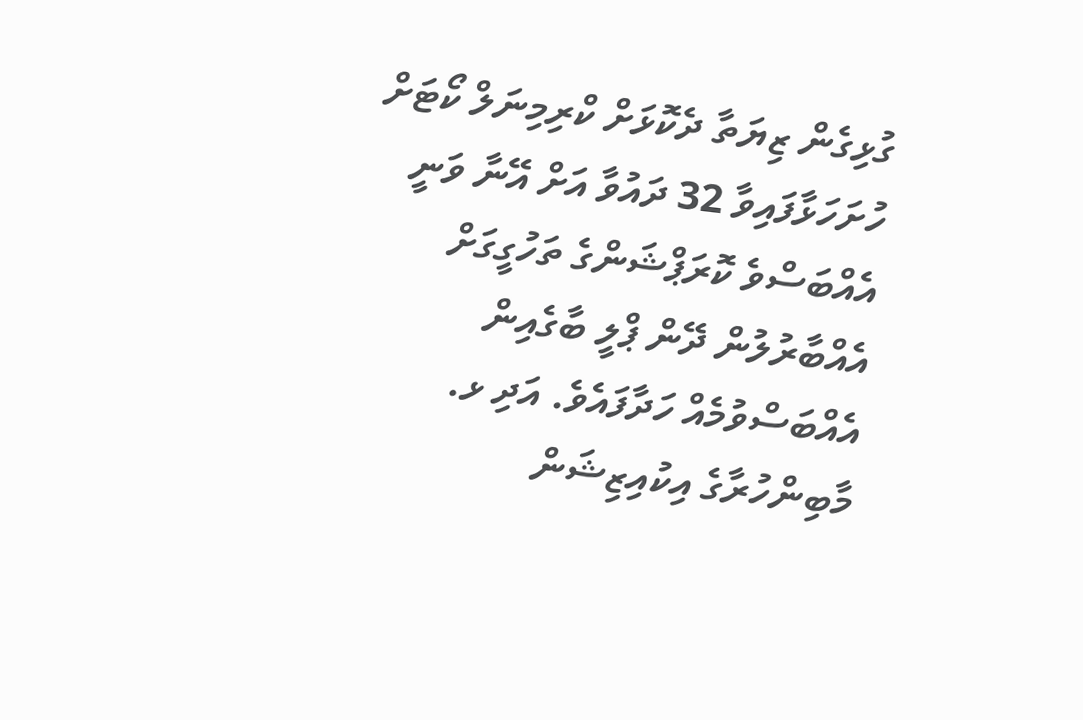ގުޅިގެން ޒިޔަތާ ދެކޮޅަށް ކްރިމިނަލް ކޯޓަށް ހުށަހަޅާފައިވާ 32 ދައުވާ އަށް އޭނާ ވަނީ އެއްބަސްވެ ކޮރަޕްޝަންގެ ތަހުގީގަށް އެއްބާރުލުން ދޭން ޕްލީ ބާގެއިން އެއްބަސްވުމެއް ހަދާފައެވެ. އަދި ޅ. މާބިންހުރާގެ އިކުއިޒިޝަން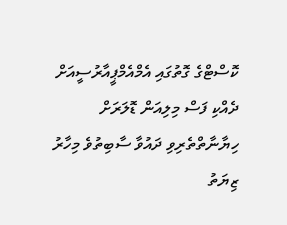ކޮސްޓްގެ ގޮތުގައި އެމްއެމްޕީއާރުސީއަށް ދެއްކި ފަސް މިލިއަން ޑޮލަރަށް ހިޔާނާތްތެރިވި ދައުވާ ސާބިތުވެ މިހާރު ޒިޔަތު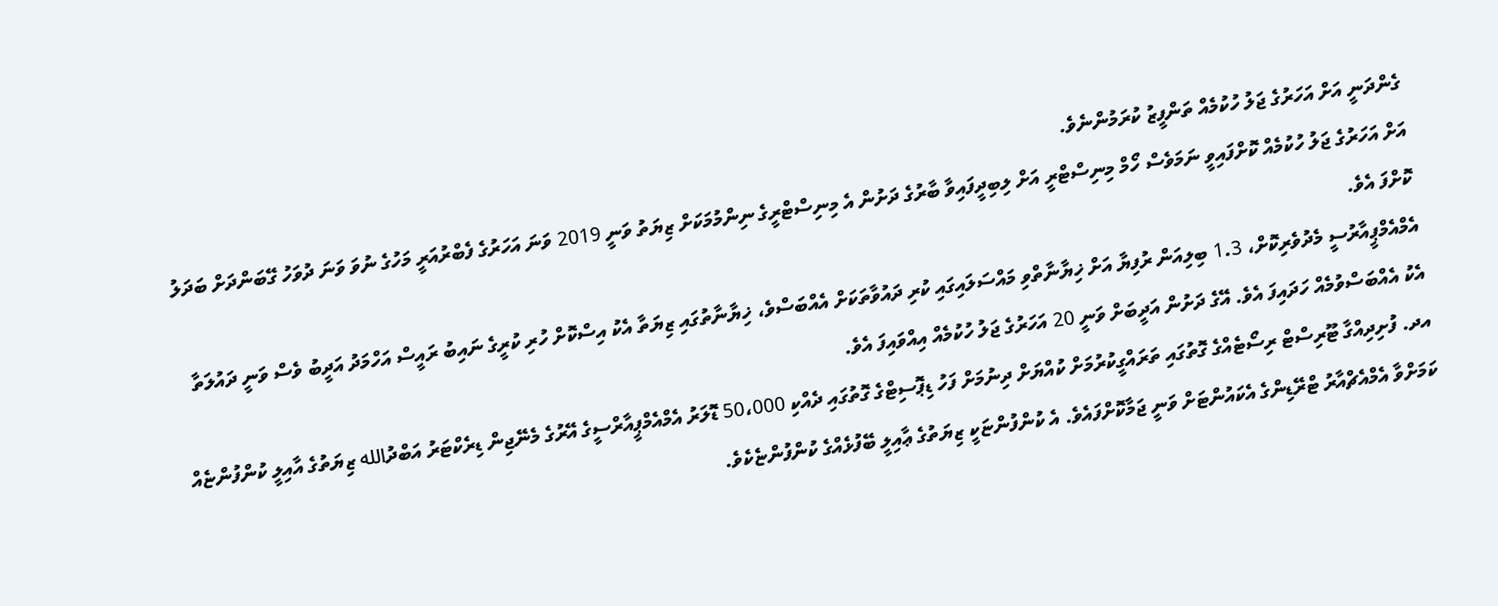ގެންދަނީ އަށް އަހަރުގެ ޖަލު ހުކުމެއް ތަންފީޒު ކުރަމުންނެވެ.
އަށް އަހަރުގެ ޖަލު ހުކުމެއް ކޮށްފައިވީ ނަމަވެސް ހޯމް މިނިސްޓްރީ އަށް ލިބިދީފައިވާ ބާރުގެ ދަށުން އެ މިނިސްޓްރީގެ ނިންމުމަކަށް ޒިޔަތު ވަނީ 2019 ވަނަ އަހަރުގެ ފެބްރުއަރީ މަހުގެ ނުވަ ވަނަ ދުވަހު ގޭބަންދަށް ބަދަލު ކޮށްފަ އެވެ.
އެމްއެމްޕީއާރުސީ މެދުވެރިކޮށް، 1.3 ބިލިއަން ރުފިޔާ އަށް ޚިޔާނާތްވި މައްސަލައިގައި ކުރި ދައުވާތަކަށް އެއްބަސްވެ، ޚިޔާނާތުގައި ޒިޔަތާ އެކު އިސްކޮށް ހުރި ކުރީގެ ނައިބު ރައީސް އަހްމަދު އަދީބު ވެސް ވަނީ ދައުލަތާ އެކު އެއްބަސްވުމެއް ހަދައިފަ އެވެ. އޭގެ ދަށުން އަދީބަށް ވަނީ 20 އަހަރުގެ ޖަލު ހުކުމެއް އިއްވައިފަ އެވެ.
އދ. ފުށިދިއްގާ ޓޫރިސްޓް ރިސޯޓެއްގެ ގޮތުގައި ތަރައްގީކުރުމަށް ކުއްޔަށް ދިނުމަށް ފަހު ޑިޕޮސިޓްގެ ގޮތުގައި ދެއްކި 50،000 ޑޮލަރު އެމްއެމްޕީއާރްސީގެ އޭރުގެ މެނޭޖިން ޑިރެކްޓަރު އަބްދުالله ޒިޔަތުގެ އާއިލީ ކުންފުންޏެއް ކަމަށްވާ އެމްއެޗްއާރު ޓްރޭޑިންގެ އެކައުންޓަށް ވަނީ ޖަމާކޮށްފައެވެ. އެ ކުންފުންޏަކީ ޒިޔަތުގެ ޢާއިލީ ބޭފުޅެއްގެ ކުންފުންޏެކެވެ.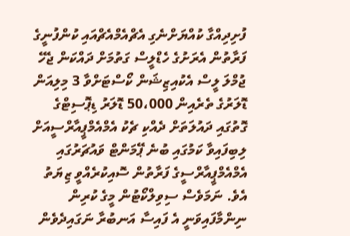ފުށިދިއްގާ ކުއްޔަށްނެގި އެޗްއެމްއެޗްއައި ކުންފުނީގެ ފަރާތުން އެރަށުގެ ހެޑްލީސް ގަތުމަށް ދައްކަން ޖެހޭ ޖުމްލަ ލީސް އެކުއިޒިޝަން ކޯސްޓަށްވާ 3 މިލިއަން ޑޮލަރުގެ ތެރެއިން 50،000 ޑޮލަރު ޑިޕޮސިޓްގެ ގޮތުގައި ދައުލަތަށް ދެއްކި ޗެކު އެމްއެމްޕީއާރްސީއަށް ލިބިފައިވާ ކަމުގައި ބުނެ ޕޭމަންޓް ވައުޗަރުގައި އެމްއެމްޕީއާރްސީގެ ފަރާތުން ސޮއިކުރެއްވީ ޒިޔަތު އެވެ. ނަމަވެސް ސިވިލްކޯޓުން މީގެ ކުރިން ނިންމާފައިވަނީ އެ ފައިސާ އަނބުރާ ނަގައިދެވެން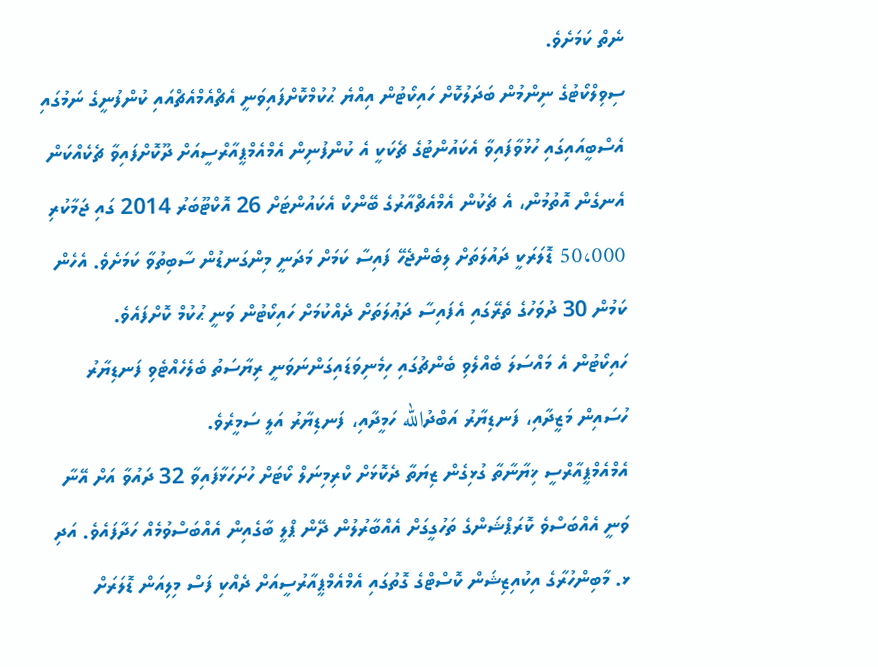ނެތް ކަމަށެވެ.
ސިވިލްކޯޓުގެ ނިންމުން ބަދަލުކޮށް ހައިކޯޓުން އިއްޔެ ޙުކުމްކޮށްފައިވަނީ އެޗްއެމްއެޗްއައި ކުންފުނީގެ ނަމުގައި އެސްބީއައިގައި ހުޅުވާފައިވާ އެކައުންޓުގެ ޗެކަކީ އެ ކުންފުނިން އެމްއެމްޕީއާރްސީއަށް ދޫކޮށްފައިވާ ޗެކެއްކަން އެނގެން އޮތުމުން، އެ ޗެކުން އެމްއެޗްއާރުގެ ބޭންކް އެކައުންޓަށް 26 އޮކްޓޫބަރު 2014 ގައި ޖަމާކުރި 50،000 ޑޮލަރަކީ ދައުލަތަށް ލިބެންޖެހޭ ފައިސާ ކަމަށް މަދަނީ މިންގަނޑުން ސާބިތުވާ ކަމަށެވެ. އެހެން ކަމުން 30 ދުވަހުގެ ތެރޭގައި އެފައިސާ ދަޢުލަތަށް ދެއްކުމަށް ހައިކޯޓުން ވަނީ ޙުކުމް ކޮށްފައެވެ.
ހައިކޯޓުން އެ މައްސަލަ ބެއްލެވި ބެންޗުގައި ހިމެނިވަޑައިގަންނަވަނީ ރިޔާސަތު ބެލެހެއްޓެވި ފަނޑިޔާރު ހުސައިން މަޒީދާއި، ފަނޑިޔާރު އަބްދުالله ހަމީދާއި، ފަނޑިޔާރު އަލީ ސަމީރެވެ.
އެމްއެމްޕީއާރްސީ ޚިޔާނާތާ ގުޅިގެން ޒިޔަތާ ދެކޮޅަށް ކްރިމިނަލް ކޯޓަށް ހުށަހަޅާފައިވާ 32 ދައުވާ އަށް އޭނާ ވަނީ އެއްބަސްވެ ކޮރަޕްޝަންގެ ތަހުގީގަށް އެއްބާރުލުން ދޭން ޕްލީ ބާގެއިން އެއްބަސްވުމެއް ހަދާފައެވެ. އަދި ޅ. މާބިންހުރާގެ އިކުއިޒިޝަން ކޮސްޓްގެ ގޮތުގައި އެމްއެމްޕީއާރުސީއަށް ދެއްކި ފަސް މިލިއަން ޑޮލަރަށް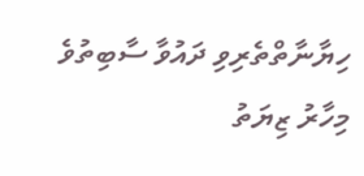ހިޔާނާތްތެރިވި ދައުވާ ސާބިތުވެ މިހާރު ޒިޔަތު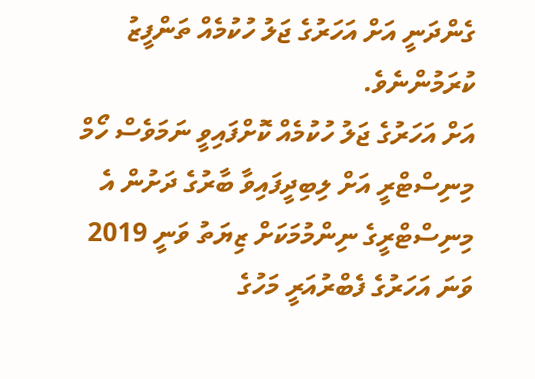ގެންދަނީ އަށް އަހަރުގެ ޖަލު ހުކުމެއް ތަންފީޒު ކުރަމުންނެވެ.
އަށް އަހަރުގެ ޖަލު ހުކުމެއް ކޮށްފައިވީ ނަމަވެސް ހޯމް މިނިސްޓްރީ އަށް ލިބިދީފައިވާ ބާރުގެ ދަށުން އެ މިނިސްޓްރީގެ ނިންމުމަކަށް ޒިޔަތު ވަނީ 2019 ވަނަ އަހަރުގެ ފެބްރުއަރީ މަހުގެ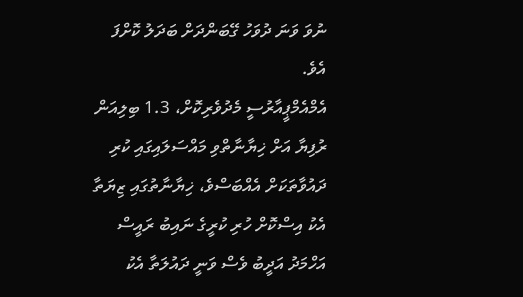ނުވަ ވަނަ ދުވަހު ގޭބަންދަށް ބަދަލު ކޮށްފަ އެވެ.
އެމްއެމްޕީއާރުސީ މެދުވެރިކޮށް، 1.3 ބިލިއަން ރުފިޔާ އަށް ޚިޔާނާތްވި މައްސަލައިގައި ކުރި ދައުވާތަކަށް އެއްބަސްވެ، ޚިޔާނާތުގައި ޒިޔަތާ އެކު އިސްކޮށް ހުރި ކުރީގެ ނައިބު ރައީސް އަހްމަދު އަދީބު ވެސް ވަނީ ދައުލަތާ އެކު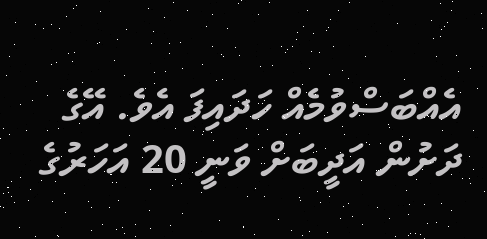އެއްބަސްވުމެއް ހަދައިފަ އެވެ. އޭގެ ދަށުން އަދީބަށް ވަނީ 20 އަހަރުގެ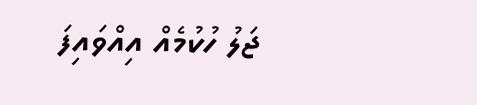ޖަލު ހުކުމެއް އިއްވައިފަ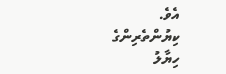އެވެ.
ކިޔުންތެރިންގެ ހިޔާލު